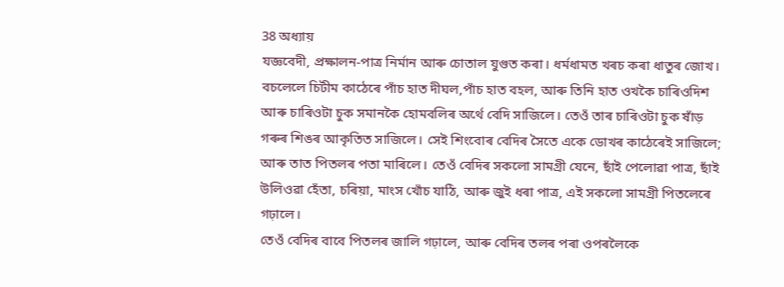38 অধ্যায়
যজ্ঞবেদী, প্ৰক্ষালন-পাত্ৰ নিৰ্মান আৰু চোতাল যুগুত কৰা। ধৰ্মধামত খৰচ কৰা ধাতুৰ জোখ।
বচলেলে চিটীম কাঠেৰে পাঁচ হাত দীঘল,পাঁচ হাত বহল, আৰু তিনি হাত ওখকৈ চাৰিওদিশ আৰু চাৰিওটা চুক সমানকৈ হোমবলিৰ অৰ্থে বেদি সাজিলে। তেওঁ তাৰ চাৰিওটা চুক ষাঁড় গৰুৰ শিঙৰ আকৃতিত সাজিলে। সেই শিংবোৰ বেদিৰ সৈতে একে ডোখৰ কাঠেৰেই সাজিলে; আৰু তাত পিতলৰ পতা মাৰিলে। তেওঁ বেদিৰ সকলো সামগ্রী যেনে, ছাঁই পেলোৱা পাত্ৰ, ছাঁই উলিওৱা হেঁতা, চৰিয়া, মাংস খোঁচ যাঠি, আৰু জুই ধৰা পাত্ৰ, এই সকলো সামগ্রী পিতলেৰে গঢ়ালে।
তেওঁ বেদিৰ বাবে পিতলৰ জালি গঢ়ালে, আৰু বেদিৰ তলৰ পৰা ওপৰলৈকে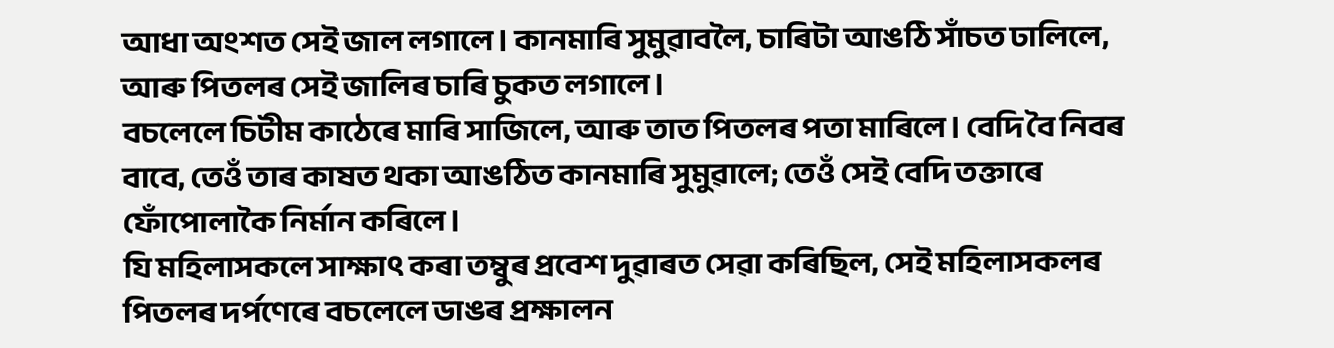আধা অংশত সেই জাল লগালে। কানমাৰি সুমুৱাবলৈ, চাৰিটা আঙঠি সাঁচত ঢালিলে, আৰু পিতলৰ সেই জালিৰ চাৰি চুকত লগালে।
বচলেলে চিটীম কাঠেৰে মাৰি সাজিলে, আৰু তাত পিতলৰ পতা মাৰিলে। বেদি বৈ নিবৰ বাবে, তেওঁ তাৰ কাষত থকা আঙঠিত কানমাৰি সুমুৱালে; তেওঁ সেই বেদি তক্তাৰে ফোঁপোলাকৈ নিৰ্মান কৰিলে।
যি মহিলাসকলে সাক্ষাৎ কৰা তম্বুৰ প্রবেশ দুৱাৰত সেৱা কৰিছিল, সেই মহিলাসকলৰ পিতলৰ দৰ্পণেৰে বচলেলে ডাঙৰ প্ৰক্ষালন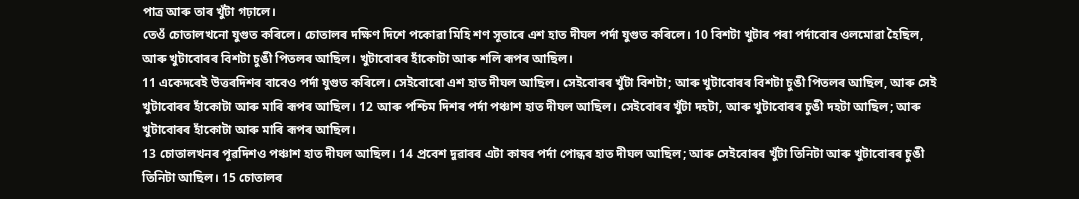পাত্ৰ আৰু তাৰ খুঁটা গঢ়ালে।
তেওঁ চোতালখনো যুগুত কৰিলে। চোতালৰ দক্ষিণ দিশে পকোৱা মিহি শণ সূতাৰে এশ হাত দীঘল পৰ্দা যুগুত কৰিলে। 10 বিশটা খুটাৰ পৰা পৰ্দাবোৰ ওলমোৱা হৈছিল, আৰু খুটাবোৰৰ বিশটা চুঙী পিতলৰ আছিল। খুটাবোৰৰ হাঁকোটা আৰু শলি ৰূপৰ আছিল।
11 একেদৰেই উত্তৰদিশৰ বাবেও পৰ্দা যুগুত কৰিলে। সেইবোৰো এশ হাত দীঘল আছিল। সেইবোৰৰ খুঁটা বিশটা; আৰু খুটাবোৰৰ বিশটা চুঙী পিতলৰ আছিল, আৰু সেই খুটাবোৰৰ হাঁকোটা আৰু মাৰি ৰূপৰ আছিল। 12 আৰু পশ্চিম দিশৰ পৰ্দা পঞ্চাশ হাত দীঘল আছিল। সেইবোৰৰ খুঁটা দহটা, আৰু খুটাবোৰৰ চুঙী দহটা আছিল; আৰু খুটাবোৰৰ হাঁকোটা আৰু মাৰি ৰূপৰ আছিল।
13 চোতালখনৰ পূৱদিশও পঞ্চাশ হাত দীঘল আছিল। 14 প্রবেশ দুৱাৰৰ এটা কাষৰ পৰ্দা পোন্ধৰ হাত দীঘল আছিল; আৰু সেইবোৰৰ খুঁটা তিনিটা আৰু খুটাবোৰৰ চুঙী তিনিটা আছিল। 15 চোতালৰ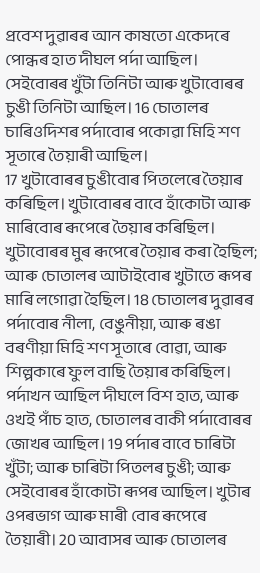প্রবেশ দুৱাৰৰ আন কাষতো একেদৰে পোন্ধৰ হাত দীঘল পৰ্দা আছিল। সেইবোৰৰ খুঁটা তিনিটা আৰু খুটাবোৰৰ চুঙী তিনিটা আছিল। 16 চোতালৰ চাৰিওদিশৰ পৰ্দাবোৰ পকোৱা মিহি শণ সূতাৰে তৈয়াৰী আছিল।
17 খুটাবোৰৰ চুঙীবোৰ পিতলেৰে তৈয়াৰ কৰিছিল। খুটাবোৰৰ বাবে হাঁকোটা আৰু মাৰিবোৰ ৰূপেৰে তৈয়াৰ কৰিছিল। খুটাবোৰৰ মুৰ ৰূপেৰে তৈয়াৰ কৰা হৈছিল; আৰু চোতালৰ আটাইবোৰ খুটাতে ৰূপৰ মাৰি লগোৱা হৈছিল। 18 চোতালৰ দুৱাৰৰ পৰ্দাবোৰ নীলা, বেঙুনীয়া, আৰু ৰঙা বৰণীয়া মিহি শণ সূতাৰে বোৱা, আৰু শিল্পকাৰে ফুল বাছি তৈয়াৰ কৰিছিল। পৰ্দাখন আছিল দীঘলে বিশ হাত, আৰু ওখই পাঁচ হাত, চোতালৰ বাকী পৰ্দাবোৰৰ জোখৰ আছিল। 19 পৰ্দাৰ বাবে চাৰিটা খুঁটা; আৰু চাৰিটা পিতলৰ চুঙী; আৰু সেইবোৰৰ হাঁকোটা ৰূপৰ আছিল। খুটাৰ ওপৰভাগ আৰু মাৰী বোৰ ৰূপেৰে তৈয়াৰী। 20 আবাসৰ আৰু চোতালৰ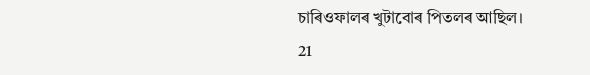চাৰিওফালৰ খুটাবোৰ পিতলৰ আছিল।
21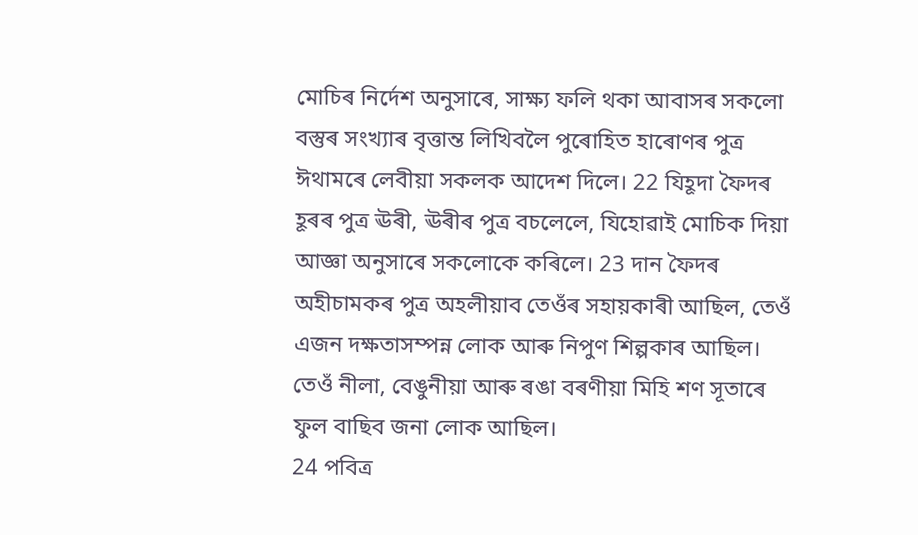মোচিৰ নিৰ্দেশ অনুসাৰে, সাক্ষ্য ফলি থকা আবাসৰ সকলো বস্তুৰ সংখ্যাৰ বৃত্তান্ত লিখিবলৈ পুৰোহিত হাৰোণৰ পুত্ৰ ঈথামৰে লেবীয়া সকলক আদেশ দিলে। 22 যিহূদা ফৈদৰ হূৰৰ পুত্র ঊৰী, ঊৰীৰ পুত্ৰ বচলেলে, যিহোৱাই মোচিক দিয়া আজ্ঞা অনুসাৰে সকলোকে কৰিলে। 23 দান ফৈদৰ অহীচামকৰ পুত্ৰ অহলীয়াব তেওঁৰ সহায়কাৰী আছিল, তেওঁ এজন দক্ষতাসম্পন্ন লোক আৰু নিপুণ শিল্পকাৰ আছিল। তেওঁ নীলা, বেঙুনীয়া আৰু ৰঙা বৰণীয়া মিহি শণ সূতাৰে ফুল বাছিব জনা লোক আছিল।
24 পবিত্র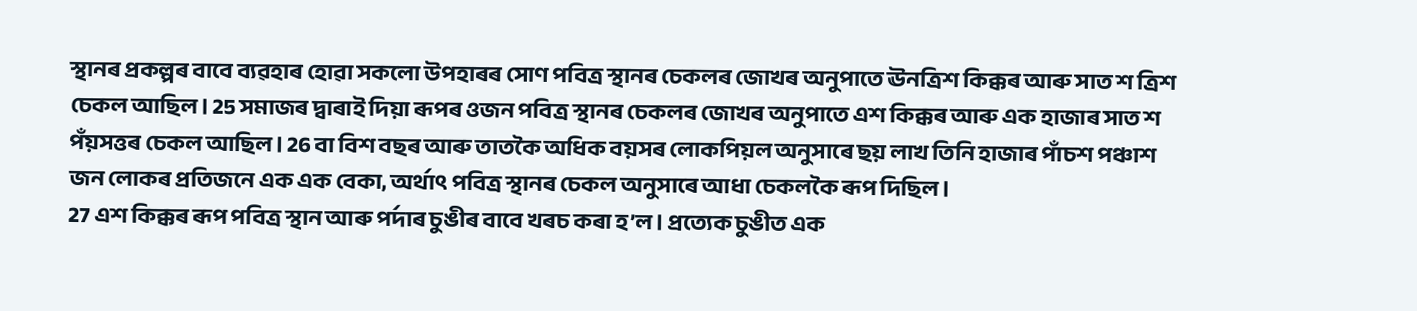স্থানৰ প্রকল্পৰ বাবে ব্যৱহাৰ হোৱা সকলো উপহাৰৰ সোণ পবিত্ৰ স্থানৰ চেকলৰ জোখৰ অনুপাতে ঊনত্ৰিশ কিক্কৰ আৰু সাত শ ত্ৰিশ চেকল আছিল। 25 সমাজৰ দ্বাৰাই দিয়া ৰূপৰ ওজন পবিত্ৰ স্থানৰ চেকলৰ জোখৰ অনুপাতে এশ কিক্কৰ আৰু এক হাজাৰ সাত শ পঁয়সত্তৰ চেকল আছিল। 26 বা বিশ বছৰ আৰু তাতকৈ অধিক বয়সৰ লোকপিয়ল অনুসাৰে ছয় লাখ তিনি হাজাৰ পাঁচশ পঞ্চাশ জন লোকৰ প্ৰতিজনে এক এক বেকা, অৰ্থাৎ পবিত্ৰ স্থানৰ চেকল অনুসাৰে আধা চেকলকৈ ৰূপ দিছিল।
27 এশ কিক্কৰ ৰূপ পবিত্ৰ স্থান আৰু পৰ্দাৰ চুঙীৰ বাবে খৰচ কৰা হ’ল। প্ৰত্যেক চুঙীত এক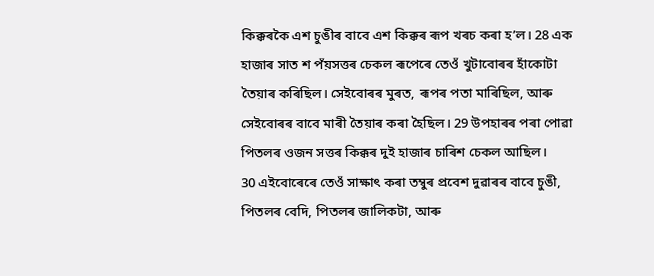কিক্কৰকৈ এশ চুঙীৰ বাবে এশ কিক্কৰ ৰূপ খৰচ কৰা হ’ল। 28 এক হাজাৰ সাত শ পঁয়সত্তৰ চেকল ৰূপেৰে তেওঁ খুটাবোৰৰ হাঁকোটা তৈয়াৰ কৰিছিল। সেইবোৰৰ মুৰত, ৰূপৰ পতা মাৰিছিল, আৰু সেইবোৰৰ বাবে মাৰী তৈয়াৰ কৰা হৈছিল। 29 উপহাৰৰ পৰা পোৱা পিতলৰ ওজন সত্তৰ কিক্কৰ দুই হাজাৰ চাৰিশ চেকল আছিল।
30 এইবোৰেৰে তেওঁ সাক্ষাৎ কৰা তম্বুৰ প্রবেশ দুৱাৰৰ বাবে চুঙী, পিতলৰ বেদি, পিতলৰ জালিকটা, আৰু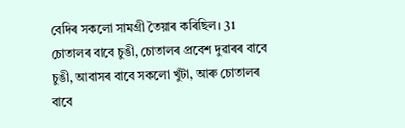বেদিৰ সকলো সামগ্রী তৈয়াৰ কৰিছিল। 31 চোতালৰ বাবে চুঙী, চোতালৰ প্রবেশ দুৱাৰৰ বাবে চুঙী, আবাসৰ বাবে সকলো খুঁটা, আৰু চোতালৰ বাবে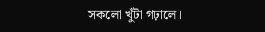সকলো খুঁটা গঢ়ালে।